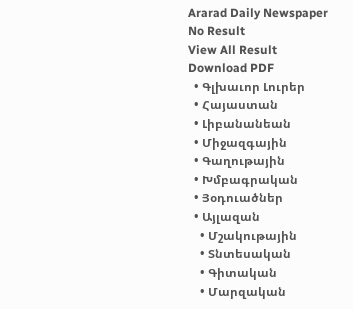Ararad Daily Newspaper
No Result
View All Result
Download PDF
  • Գլխաւոր Լուրեր
  • Հայաստան
  • Լիբանանեան
  • Միջազգային
  • Գաղութային
  • Խմբագրական
  • Յօդուածներ
  • Այլազան
    • Մշակութային
    • Տնտեսական
    • Գիտական
    • Մարզական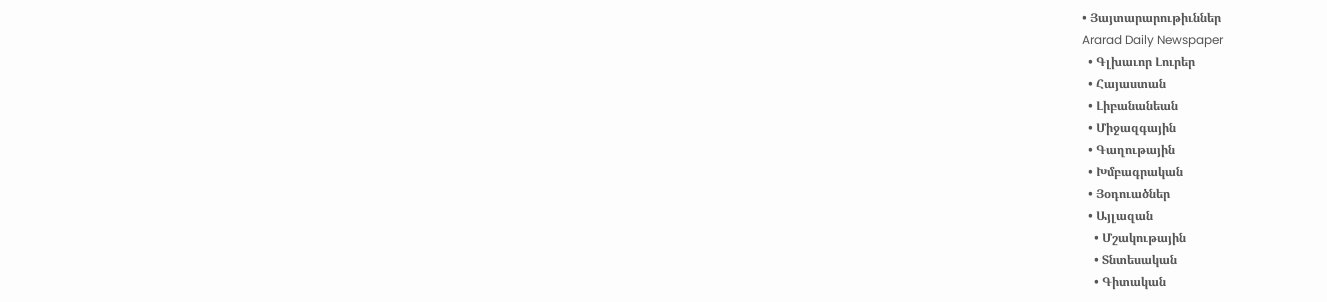• Յայտարարութիւններ
Ararad Daily Newspaper
  • Գլխաւոր Լուրեր
  • Հայաստան
  • Լիբանանեան
  • Միջազգային
  • Գաղութային
  • Խմբագրական
  • Յօդուածներ
  • Այլազան
    • Մշակութային
    • Տնտեսական
    • Գիտական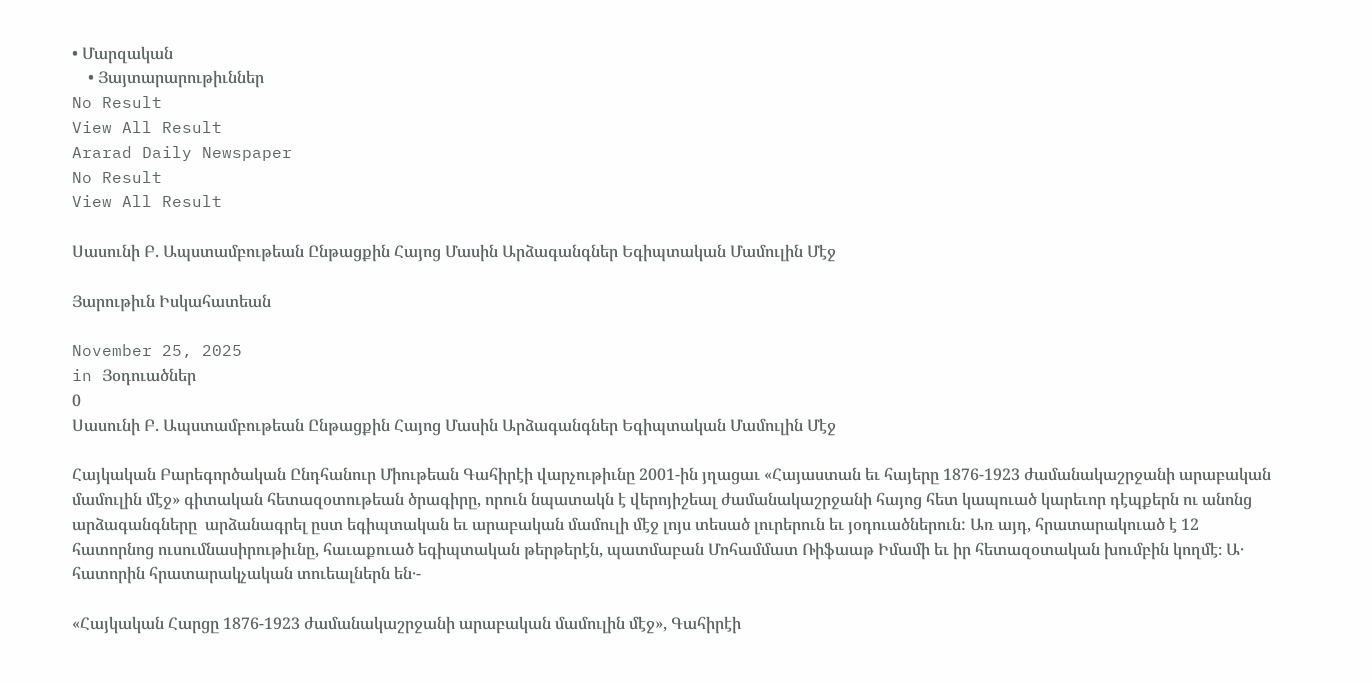• Մարզական
    • Յայտարարութիւններ
No Result
View All Result
Ararad Daily Newspaper
No Result
View All Result

Սասունի Բ. Ապստամբութեան Ընթացքին Հայոց Մասին Արձագանգներ Եգիպտական Մամուլին Մէջ

Յարութիւն Իսկահատեան

November 25, 2025
in Յօդուածներ
0
Սասունի Բ. Ապստամբութեան Ընթացքին Հայոց Մասին Արձագանգներ Եգիպտական Մամուլին Մէջ

Հայկական Բարեգործական Ընդհանուր Միութեան Գահիրէի վարչութիւնը 2001-ին յղացաւ «Հայաստան եւ հայերը 1876-1923 ժամանակաշրջանի արաբական մամուլին մէջ» գիտական հետազօտութեան ծրագիրը, որուն նպատակն է վերոյիշեալ ժամանակաշրջանի հայոց հետ կապուած կարեւոր դէպքերն ու անոնց արձագանգները  արձանագրել ըստ եգիպտական եւ արաբական մամուլի մէջ լոյս տեսած լուրերուն եւ յօդուածներուն: Առ այդ, հրատարակուած է 12 հատորնոց ուսումնասիրութիւնը, հաւաքուած եգիպտական թերթերէն, պատմաբան Մոհամմատ Ռիֆաաթ Իմամի եւ իր հետազօտական խումբին կողմէ։ Ա․ հատորին հրատարակչական տուեալներն են․-

«Հայկական Հարցը 1876-1923 ժամանակաշրջանի արաբական մամուլին մէջ», Գահիրէի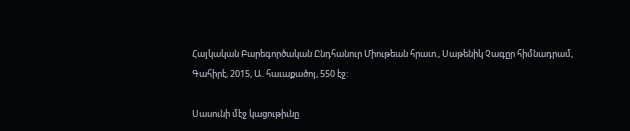Հայկական Բարեգործական Ընդհանուր Միութեան հրատ., Սաթենիկ Չագըր հիմնադրամ, Գահիրէ, 2015, Ա. հաւաքածոյ, 550 էջ:

Սասունի մէջ կացութիւնը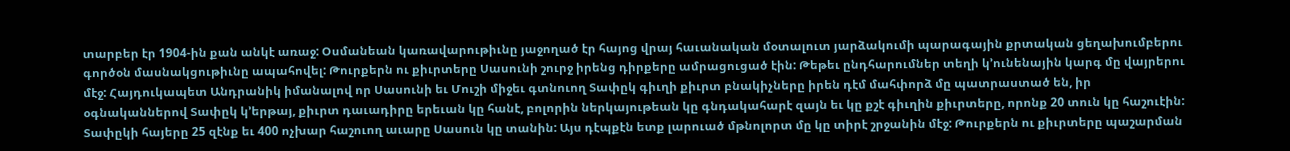տարբեր էր 1904-ին քան անկէ առաջ: Օսմանեան կառավարութիւնը յաջողած էր հայոց վրայ հաւանական մօտալուտ յարձակումի պարագային քրտական ցեղախումբերու գործօն մասնակցութիւնը ապահովել: Թուրքերն ու քիւրտերը Սասունի շուրջ իրենց դիրքերը ամրացուցած էին: Թեթեւ ընդհարումներ տեղի կ’ունենային կարգ մը վայրերու մէջ: Հայդուկապետ Անդրանիկ իմանալով որ Սասունի եւ Մուշի միջեւ գտնուող Տափըկ գիւղի քիւրտ բնակիչները իրեն դէմ մահփորձ մը պատրաստած են, իր օգնականներով Տափըկ կ’երթայ, քիւրտ դաւադիրը երեւան կը հանէ, բոլորին ներկայութեան կը գնդակահարէ զայն եւ կը քշէ գիւղին քիւրտերը, որոնք 20 տուն կը հաշուէին: Տափըկի հայերը 25 զէնք եւ 400 ոչխար հաշուող աւարը Սասուն կը տանին: Այս դէպքէն ետք լարուած մթնոլորտ մը կը տիրէ շրջանին մէջ: Թուրքերն ու քիւրտերը պաշարման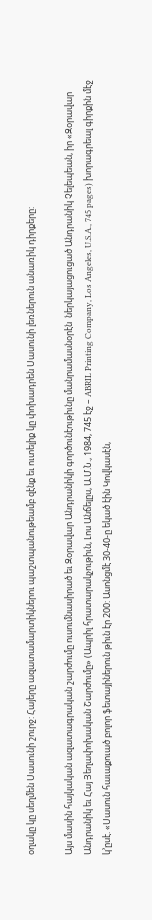օղակը կը սեղմեն Սասունի շուրջ: Հայերը ազատամարտիկներու պաշտպանութեամբ զէնք եւ ուտելիք կը փոխադրեն Սասունի լեռներուն անառիկ դիրքերը:

Այս մասին հայկական ազատագրական շարժումը ուսումնասիրած եւ Զօրավար Անդրանիկի գործունէութիւնը մանրամասնօրէն  ներկայացուցած Անդրանիկ Չելեպեան, իր «Զօրավար Անդրանիկ եւ Հայ Յեղափոխական Շարժումը» (Ապրիլ հրատարակչութիւն, Լոս Անճելըս, Ա.Մ.Ն., 1984, 745 էջ – ABRIL Printing Company, Los Angeles, U.S.A., 745 pages) խորագրեալ գիրքին մէջ կ’ըսէ. «Սասուն հաւաքուած բոլոր ֆետայիներուն թիւն էր 200: Ասոնցմէ 30-40-ը եկած էին Կովկասէն,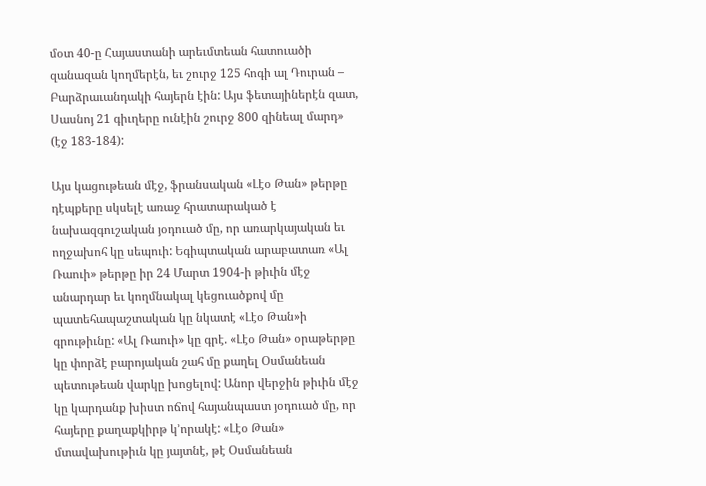մօտ 40-ը Հայաստանի արեւմտեան հատուածի զանազան կողմերէն, եւ շուրջ 125 հոգի ալ Դուրան – Բարձրաւանդակի հայերն էին: Այս ֆետայիներէն զատ, Սասնոյ 21 գիւղերը ունէին շուրջ 800 զինեալ մարդ» (էջ 183-184):

Այս կացութեան մէջ, ֆրանսական «Լէօ Թան» թերթը դէպքերը սկսելէ առաջ հրատարակած է նախազգուշական յօդուած մը, որ առարկայական եւ ողջախոհ կը սեպուի: Եգիպտական արաբատառ «Ալ Ռաուի» թերթը իր 24 Մարտ 1904-ի թիւին մէջ անարդար եւ կողմնակալ կեցուածքով մը պատեհապաշտական կը նկատէ «Լէօ Թան»ի գրութիւնը: «Ալ Ռաուի» կը գրէ. «Լէօ Թան» օրաթերթը կը փորձէ բարոյական շահ մը քաղել Օսմանեան պետութեան վարկը խոցելով: Անոր վերջին թիւին մէջ կը կարդանք խիստ ոճով հայանպաստ յօդուած մը, որ հայերը քաղաքկիրթ կ’որակէ: «Լէօ Թան» մտավախութիւն կը յայտնէ, թէ Օսմանեան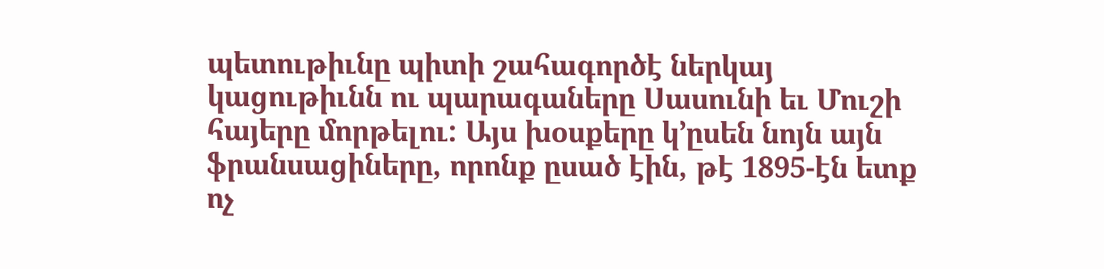պետութիւնը պիտի շահագործէ ներկայ կացութիւնն ու պարագաները Սասունի եւ Մուշի հայերը մորթելու: Այս խօսքերը կ’ըսեն նոյն այն ֆրանսացիները, որոնք ըսած էին, թէ 1895-էն ետք ոչ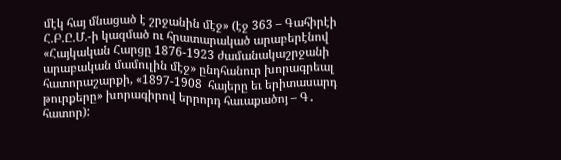մէկ հայ մնացած է շրջանին մէջ» (էջ 363 – Գահիրէի Հ.Բ.Ը.Մ.-ի կազմած ու հրատարակած արաբերէնով «Հայկական Հարցը 1876-1923 ժամանակաշրջանի արաբական մամուլին մէջ» ընդհանուր խորագրեալ հատորաշարքի, «1897-1908  հայերը եւ երիտասարդ թուրքերը» խորագիրով երրորդ հաւաքածոյ – Գ․ հատոր):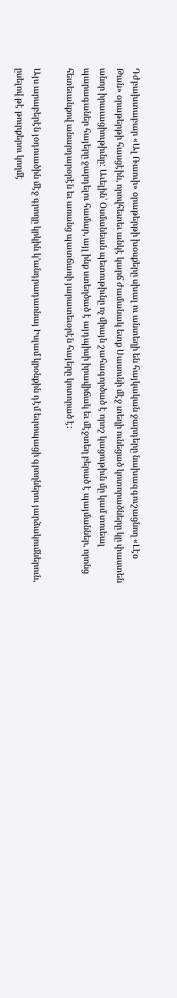Դժբախտաբար «Ալ Ռաուի» օրաթերթի խօսքերը սխալ ու անտեղի են հայկական ջարդերը նախազգուշացնող «Լէօ Թան» օրաթերթի հասցէին, որովհետեւ անկէ կարճ ժամանակ ետք Սասունի մէջ տեղի ունեցած կոտորածները կը փաստեն անոր իրաւացիութիւնը: Աւելին՝ Օսմանեան պետութիւնը ոչ միայն շահագործած է որոշ կացութիւն մը կամ տուեալ պարագաներ հայերը ջարդելու համար, այլ ինք ստեղծած է այդպիսի իրավիճակ եւ մէջտեղ բերած է պայմաններ, որոնց հետեւանքով անարդարօրէն եւ առանց պատճառի յարատեւօրէն հայերը կոտորած է:

Այս արաբերէն յօդուածին մէջ գրողը կրկին կ’անդրադառնայ Իսլամ կրօնքին դէմ եւրոպացի գրողներու յարձակումներուն, ըսելով թէ թուրքերու կողմէ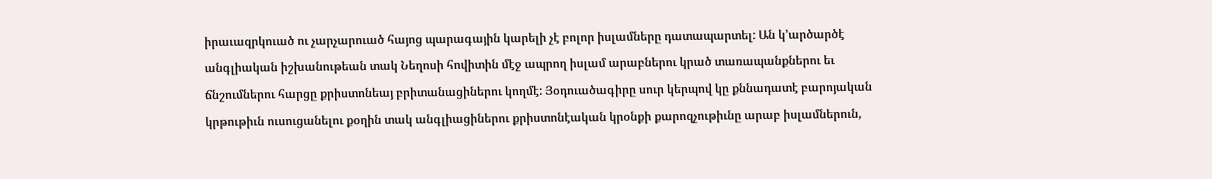իրաւազրկուած ու չարչարուած հայոց պարագային կարելի չէ բոլոր իսլամները դատապարտել: Ան կ’արծարծէ անգլիական իշխանութեան տակ Նեղոսի հովիտին մէջ ապրող իսլամ արաբներու կրած տառապանքներու եւ ճնշումներու հարցը քրիստոնեայ բրիտանացիներու կողմէ: Յօդուածագիրը սուր կերպով կը քննադատէ բարոյական կրթութիւն ուսուցանելու քօղին տակ անգլիացիներու քրիստոնէական կրօնքի քարոզչութիւնը արաբ իսլամներուն,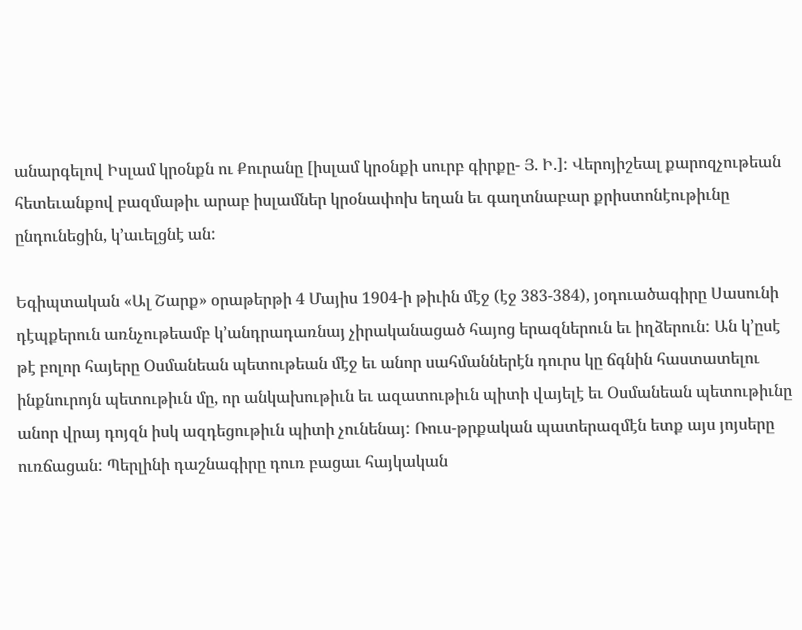անարգելով Իսլամ կրօնքն ու Քուրանը [իսլամ կրօնքի սուրբ գիրքը- Յ. Ի.]: Վերոյիշեալ քարոզչութեան հետեւանքով բազմաթիւ արաբ իսլամներ կրօնափոխ եղան եւ գաղտնաբար քրիստոնէութիւնը ընդունեցին, կ’աւելցնէ ան:

Եգիպտական «Ալ Շարք» օրաթերթի 4 Մայիս 1904-ի թիւին մէջ (էջ 383-384), յօդուածագիրը Սասունի դէպքերուն առնչութեամբ կ’անդրադառնայ չիրականացած հայոց երազներուն եւ իղձերուն: Ան կ’ըսէ թէ բոլոր հայերը Օսմանեան պետութեան մէջ եւ անոր սահմաններէն դուրս կը ճգնին հաստատելու ինքնուրոյն պետութիւն մը, որ անկախութիւն եւ ազատութիւն պիտի վայելէ եւ Օսմանեան պետութիւնը անոր վրայ դոյզն իսկ ազդեցութիւն պիտի չունենայ: Ռուս-թրքական պատերազմէն ետք այս յոյսերը ուռճացան: Պերլինի դաշնագիրը դուռ բացաւ հայկական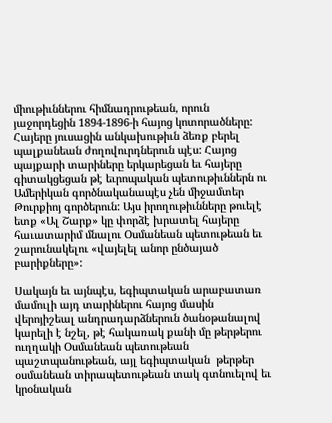միութիւններու հիմնադրութեան, որուն յաջորդեցին 1894-1896-ի հայոց կոտորածները: Հայերը յուսացին անկախութիւն ձեռք բերել պալքանեան ժողովուրդներուն պէս: Հայոց պայքարի տարիները երկարեցան եւ հայերը գիտակցեցան թէ եւրոպական պետութիւններն ու Ամերիկան գործնականապէս չեն միջամտեր Թուրքիոյ գործերուն: Այս իրողութիւնները թուելէ ետք «Ալ Շարք» կը փորձէ խրատել հայերը հաւատարիմ մնալու Օսմանեան պետութեան եւ շարունակելու «վայելել անոր ընծայած բարիքները»:

Սակայն եւ այնպէս, եգիպտական արաբատառ մամուլի այդ տարիներու հայոց մասին վերոյիշեալ անդրադարձներուն ծանօթանալով կարելի է նշել, թէ հակառակ քանի մը թերթերու ուղղակի Օսմանեան պետութեան պաշտպանութեան, այլ եգիպտական  թերթեր օսմանեան տիրապետութեան տակ գտնուելով եւ կրօնական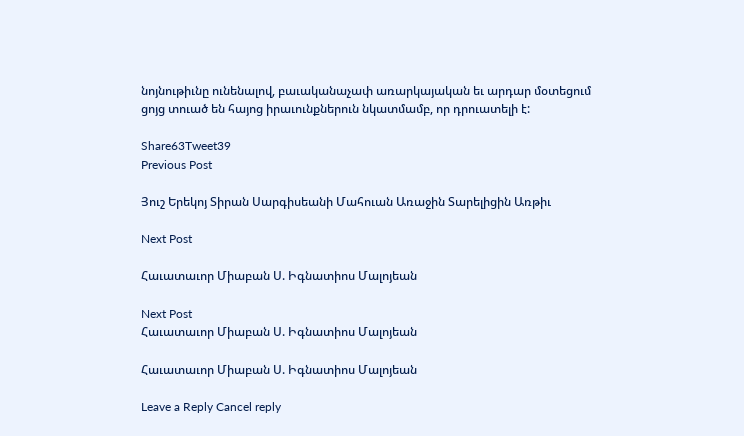նոյնութիւնը ունենալով, բաւականաչափ առարկայական եւ արդար մօտեցում ցոյց տուած են հայոց իրաւունքներուն նկատմամբ, որ դրուատելի է:

Share63Tweet39
Previous Post

Յուշ Երեկոյ Տիրան Սարգիսեանի Մահուան Առաջին Տարելիցին Առթիւ

Next Post

Հաւատաւոր Միաբան Ս. Իգնատիոս Մալոյեան

Next Post
Հաւատաւոր Միաբան Ս. Իգնատիոս Մալոյեան

Հաւատաւոր Միաբան Ս. Իգնատիոս Մալոյեան

Leave a Reply Cancel reply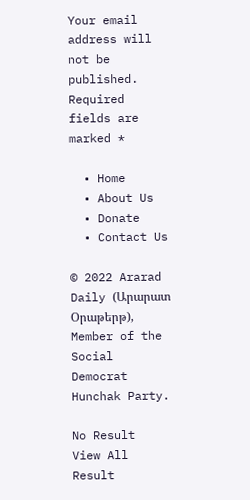Your email address will not be published. Required fields are marked *

  • Home
  • About Us
  • Donate
  • Contact Us

© 2022 Ararad Daily (Արարատ Օրաթերթ), Member of the Social Democrat Hunchak Party.

No Result
View All Result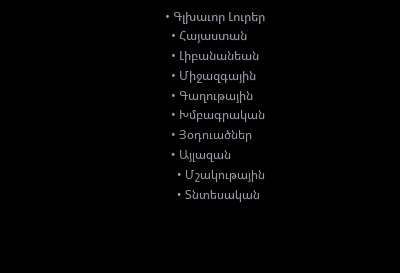• Գլխաւոր Լուրեր
  • Հայաստան
  • Լիբանանեան
  • Միջազգային
  • Գաղութային
  • Խմբագրական
  • Յօդուածներ
  • Այլազան
    • Մշակութային
    • Տնտեսական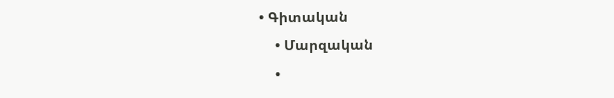• Գիտական
    • Մարզական
    •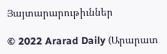Յայտարարութիւններ

© 2022 Ararad Daily (Արարատ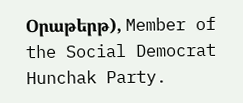Օրաթերթ), Member of the Social Democrat Hunchak Party.